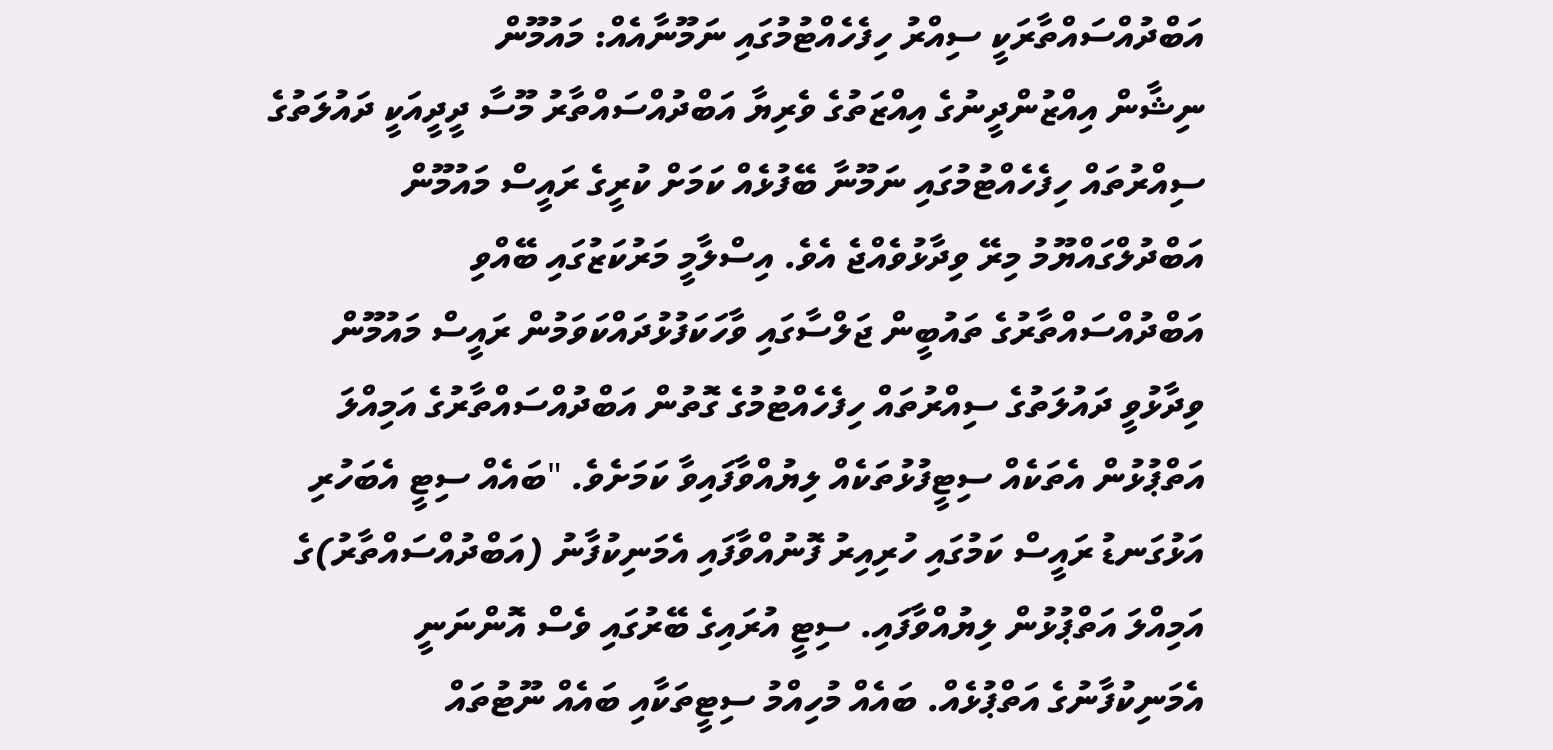އަބްދުއްސައްތާރަކީ ސިއްރު ހިފެހެއްޓުމުގައި ނަމޫނާއެއް: މައުމޫން
ނިޝާން އިއްޒުންދީނުގެ އިއްޒަތުގެ ވެރިޔާ އަބްދުއްސައްތާރު މޫސާ ދީދީއަކީ ދައުލަތުގެ ސިއްރުތައް ހިފެހެއްޓުމުގައި ނަމޫނާ ބޭފުޅެއް ކަމަށް ކުރީގެ ރައީސް މައުމޫން އަބްދުލްގައްޔޫމު މިރޭ ވިދާޅުވެއްޖެ އެވެ. އިސްލާމީ މަރުކަޒުގައި ބޭއްވި އަބްދުއްސައްތާރުގެ ތައުބީން ޖަލްސާގައި ވާހަކަފުޅުދައްކަވަމުން ރައީސް މައުމޫން ވިދާޅުވީ ދައުލަތުގެ ސިއްރުތައް ހިފެހެއްޓުމުގެ ގޮތުން އަބްދުއްސައްތާރުގެ އަމިއްލަ އަތްޕުޅުން އެތަކެއް ސިޓީފުޅުތަކެއް ލިޔުއްވާފައިވާ ކަމަށެވެ. "ބައެއް ސިޓީ އެބަހުރި އަޅުގަނޑު ރައީސް ކަމުގައި ހުރިއިރު ފޮނުއްވާފައި އެމަނިކުފާނު (އަބްދުއްސައްތާރު)ގެ އަމިއްލަ އަތްޕުޅުން ލިޔުއްވާފައި. ސިޓީ އުރައިގެ ބޭރުގައި ވެސް އޮންނަނީ އެމަނިކުފާނުގެ އަތްޕުޅެއް. ބައެއް މުހިއްމު ސިޓީތަކާއި ބައެއް ނޫޓުތައް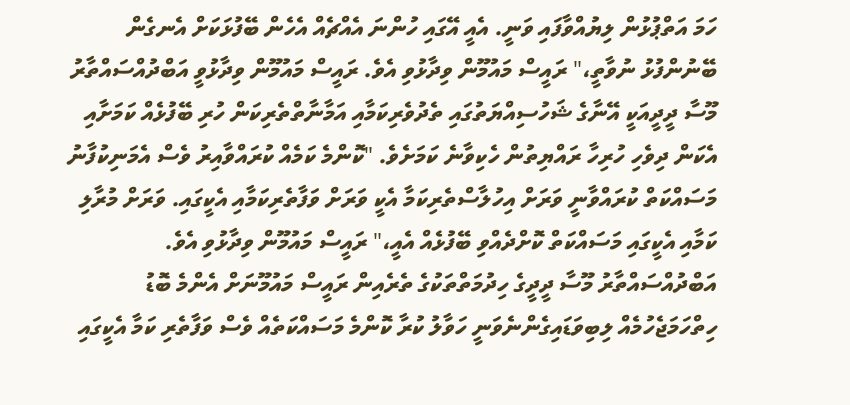ހަމަ އަތްޕުޅުން ލިޔުއްވާފައި ވަނީ. އެއީ އޭގައި ހުންނަ އެއްޗެއް އެހެން ބޭފުޅަކަށް އެނގެން ބޭނުންފުޅު ނުވާތީ،" ރައީސް މައުމޫން ވިދާޅުވި އެވެ. ރައީސް މައުމޫން ވިދާޅުވީ އަބްދުއްސައްތާރު މޫސާ ދީދީއަކީ އޭނާގެ ޝަހުސިއްޔަތުގައި ތެދުވެރިކަމާއި އަމާނާތްތެރިކަން ހުރި ބޭފުޅެއް ކަމަށާއި އެކަން ދިވެހި ހުރިހާ ރައްޔިތުން ހެކިވާނެ ކަމަށެވެ. "ކޮންމެ ކަމެއް ކުރައްވާއިރު ވެސް އެމަނިކުފާނު މަސައްކަތް ކުރައްވާނީ ވަރަށް އިހުލާސްތެރިކަމާ އެކީ ވަރަށް ވަފާތެރިކަމާއި އެކީގައި. ވަރަށް މުރާލި ކަމާއި އެކީގައި މަސައްކަތް ކޮށްދެއްވި ބޭފުޅެއް އެއީ،" ރައީސް މައުމޫން ވިދާޅުވި އެވެ. އަބްދުއްސައްތާރު މޫސާ ދީދީގެ ހިދުމަތްތަކުގެ ތެރެއިން ރައީސް މައުމޫނަށް އެންމެ ބޮޑު ހިތްހަމަޖެހުމެއް ލިބިވަޑައިގެންނެވަނީ ހަވާލު ކުރާ ކޮންމެ މަސައްކަތެއް ވެސް ވަފާތެރި ކަމާ އެކީގައި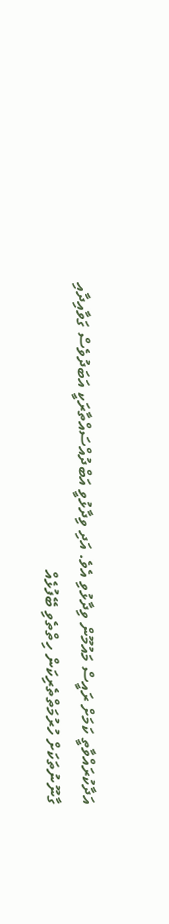އަދާކުރައްވާތީ ކަމަށް ރައީސް މައުމޫން ވިދާޅުވި އެވެ. އަދި ވިދާޅުވީ އަބްދުއްސައްތާރަކީ އަބަދުވެސް ގަވާއިދާއި ގާނޫނުތަކަށް ހުރުމަތްތެރިކަން ހިތްތެވި ބޭފުޅެއް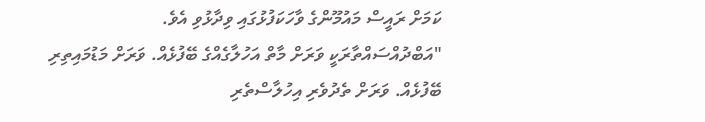ކަމަށް ރައީސް މައުމޫންގެ ވާހަކަފުޅުގައި ވިދާޅުވި އެވެ. "އަބްދުއްސައްތާރަކީ ވަރަށް މާތް އަހުލާގެއްގެ ބޭފުޅެއް. ވަރަށް މަޑުމައިތިރި ބޭފުޅެއް. ވަރަށް ތެދުވެރި އިހުލާސްތެރި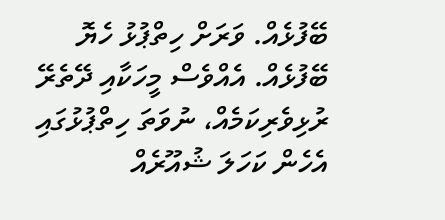ބޭފުޅެއް. ވަރަށް ހިތްޕުޅު ހެޔޮ ބޭފުޅެއް. އެއްވެސް މީހަކާއި ދޭތެރޭ ރުޅިވެރިކަމެއް، ނުވަތަ ހިތްޕުޅުގައި އެހެން ކަހަލަ ޝުއޫރެއް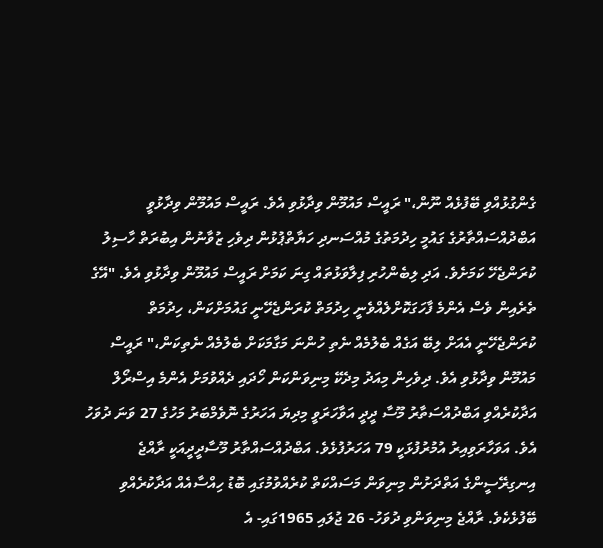ގެންގުޅުއްވި ބޭފުޅެއް ނޫން،" ރައީސް މައުމޫން ވިދާޅުވި އެވެ. ރައީސް މައުމޫން ވިދާޅުވީ އަބްދުއްސައްތާރުގެ ގައުމީ ހިދުމަތުގެ މުއްސަނދި ހަޔާތްޕުޅުން ދިވެހި ޒުވާނުން އިބުރަތް ހާސިލު ކުރަންޖެހޭ ކަމަށެވެ. އަދި ލިބެންހުރި ފިލާވަޅުތައް ގިނަ ކަމަށް ރައީސް މައުމޫން ވިދާޅުވި އެވެ. "އޭގެ ތެރެއިން ވެސް އެންމެ ފާހަގަކޮށްލެއްވެނީ ހިދުމަތް ކުރަންޖެހޭނީ ގައުމަށްކަން، ހިދުމަތް ކުރަންޖެހޭނީ އެއަށް ލިބޭ އަގެއް ބެލުމެއް ނެތި ހުންނަ މަގާމަކަށް ބެލުމެއް ނެތިކަން،" ރައީސް މައުމޫން ވިދާޅުވި އެވެ. ދިވެހިން މިއަދު މިދެކޭ މިނިވަންކަން ހޯދައި ދެއްވުމަށް އެންމެ އިސްރޯލް އަދާކުރެއްވި އަބްދުއްސަތާރު މޫސާ ދީދީ އަވާހަރަވީ މިދިޔަ އަހަރުގެ ނޮވެމްބަރު މަހުގެ 27 ވަނަ ދުވަހު އެވެ. އަވަހާރަވިއިރު އުމުރުފުޅަކީ 79 އަހަރުފުޅެވެ. އަބްދުއްސައްތާރު މޫސާދީދީއަކީ ރާއްޖެ އިނގިރޭސީންގެ އަތްދަށުން މިނިވަން މަސައްކަތް ކުރެއްވުމުގައި ބޮޑު ހިއްސާއެއް އަދާކުރެއްވި ބޭފުޅެކެވެ. ރާއްޖެ މިނިވަންވި ދުވަހު- 26 ޖުލައި 1965ގައި- އެ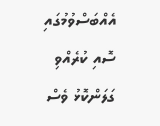އެއްބަސްވުމުގައި ސޮއި ކުރެއްވި ގަލަންކޮޅު ވެސް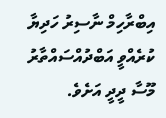އިބްރާހިމް ނާސިރު ހަދިޔާ ކުރެއްވީ އަބްދުއްސައްތާރު މޫސާ ދީދީ އަށެވެ.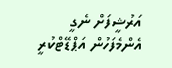އަރުޝީފަށް ނެގީ
އެންމެފަހުން އަޕްޑޭޓްކުރީ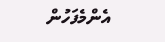އެންމެފަހުން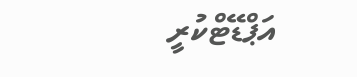އަޕްޑޭޓްކުރީ